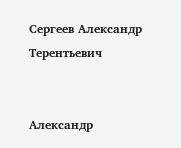Сергеев Александр Терентьевич


Александр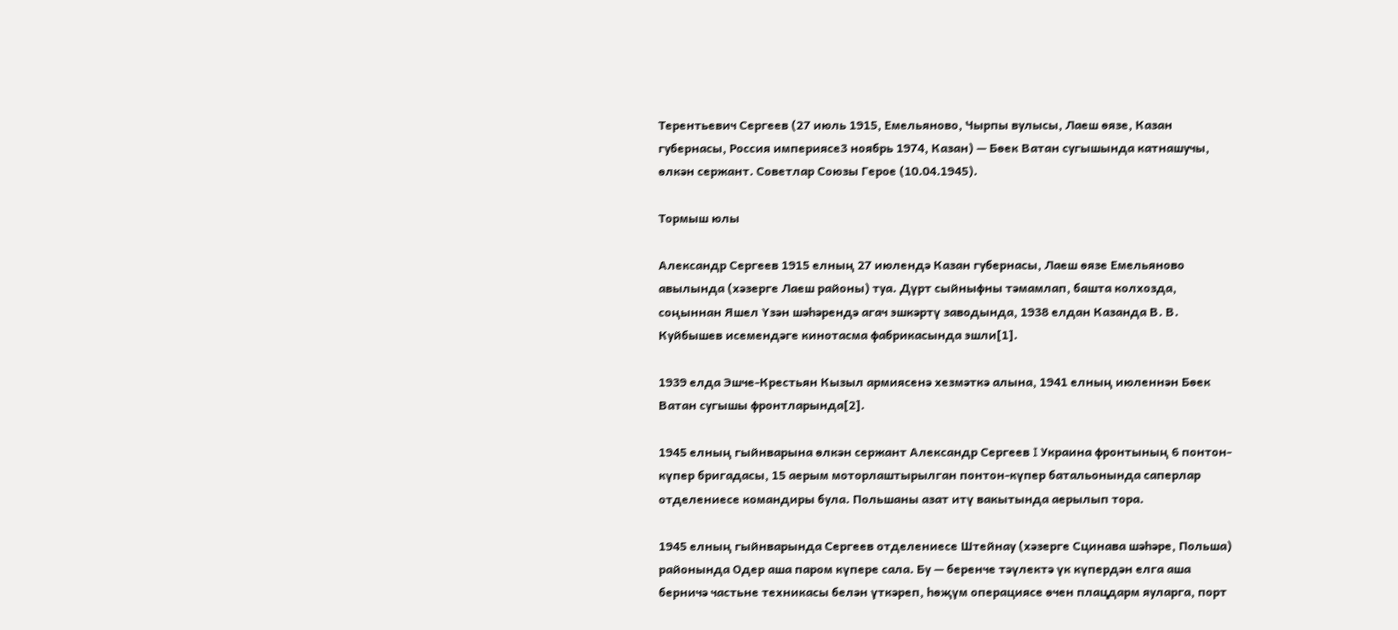Терентьевич Сергеев (27 июль 1915, Емельяново, Чырпы вулысы, Лаеш өязе, Казан губернасы, Россия империясе3 ноябрь 1974, Казан) — Бөек Ватан сугышында катнашучы, өлкән сержант. Советлар Союзы Герое (10.04.1945).

Тормыш юлы

Александр Сергеев 1915 елның 27 июлендә Казан губернасы, Лаеш өязе Емельяново авылында (хәзерге Лаеш районы) туа. Дүрт сыйныфны тәмамлап, башта колхозда, соңыннан Яшел Үзән шәһәрендә агач эшкәртү заводында, 1938 елдан Казанда В. В. Куйбышев исемендәге кинотасма фабрикасында эшли[1].

1939 елда Эшче-Крестьян Кызыл армиясенә хезмәткә алына, 1941 елның июленнән Бөек Ватан сугышы фронтларында[2].

1945 елның гыйнварына өлкән сержант Александр Сергеев I Украина фронтының 6 понтон-күпер бригадасы, 15 аерым моторлаштырылган понтон-күпер батальонында саперлар отделениесе командиры була. Польшаны азат итү вакытында аерылып тора.

1945 елның гыйнварында Сергеев отделениесе Штейнау (хәзерге Сцинава шәһәре, Польша) районында Одер аша паром күпере сала. Бу — беренче тәүлектә үк күпердән елга аша берничә частьне техникасы белән үткәреп, һөҗүм операциясе өчен плацдарм яуларга, порт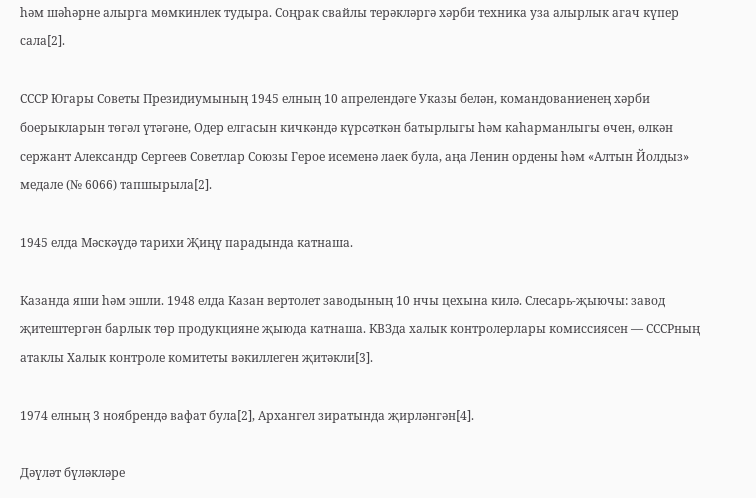һәм шәһәрне алырга мөмкинлек тудыра. Соңрак свайлы терәкләргә хәрби техника уза алырлык агач күпер сала[2].

СССР Югары Советы Президиумының 1945 елның 10 апрелендәге Указы белән, командованиенең хәрби боерыкларын төгәл үтәгәне, Одер елгасын кичкәндә күрсәткән батырлыгы һәм каһарманлыгы өчен, өлкән сержант Александр Сергеев Советлар Союзы Герое исеменә лаек була, аңа Ленин ордены һәм «Алтын Йолдыз» медале (№ 6066) тапшырыла[2].

1945 елда Мәскәүдә тарихи Җиңү парадында катнаша.

Казанда яши һәм эшли. 1948 елда Казан вертолет заводының 10 нчы цехына килә. Слесарь-җыючы: завод җитештергән барлык төр продукцияне җыюда катнаша. КВЗда халык контролерлары комиссиясен — СССРның атаклы Халык контроле комитеты вәкиллеген җитәкли[3].

1974 елның 3 ноябрендә вафат була[2], Архангел зиратында җирләнгән[4].

Дәүләт бүләкләре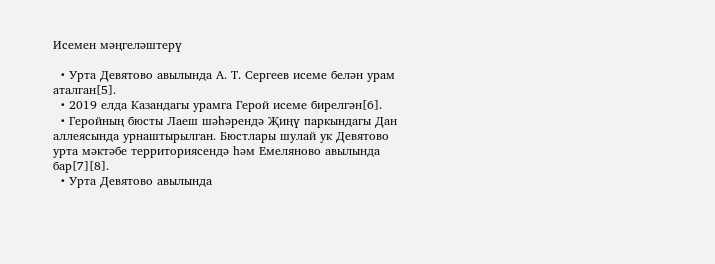Исемен мәңгеләштерү

  • Урта Девятово авылында А. Т. Сергеев исеме белән урам аталган[5].
  • 2019 елда Казандагы урамга Герой исеме бирелгән[6].
  • Геройның бюсты Лаеш шәһәрендә Җиңү паркындагы Дан аллеясында урнаштырылган. Бюстлары шулай ук Девятово урта мәктәбе территориясендә һәм Емеляново авылында бар[7][8].
  • Урта Девятово авылында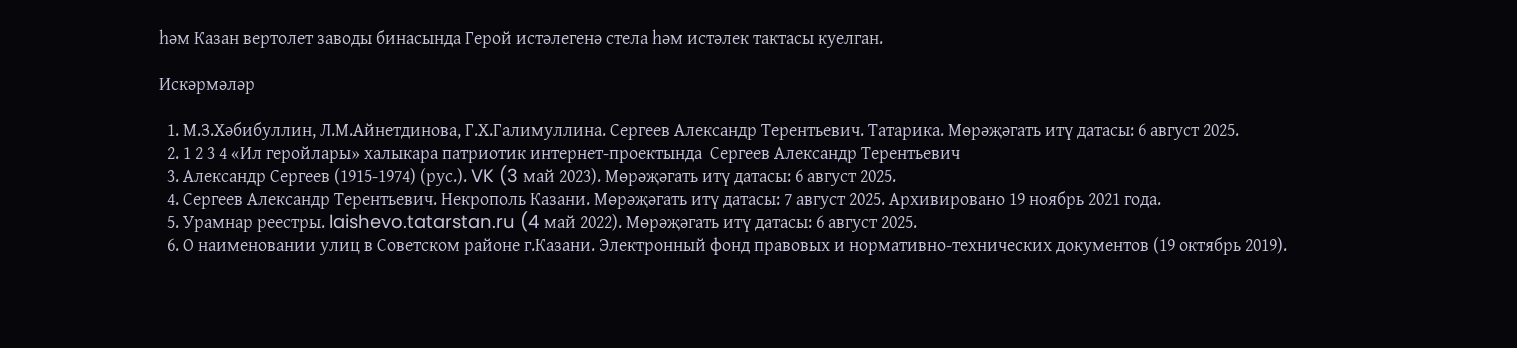һәм Казан вертолет заводы бинасында Герой истәлегенә стела һәм истәлек тактасы куелган.

Искәрмәләр

  1. М.З.Хәбибуллин, Л.М.Айнетдинова, Г.Х.Галимуллина. Сергеев Александр Терентьевич. Татарика. Мөрәҗәгать итү датасы: 6 август 2025.
  2. 1 2 3 4 «Ил геройлары» халыкара патриотик интернет-проектында  Сергеев Александр Терентьевич
  3. Александр Сергеев (1915-1974) (рус.). VK (3 май 2023). Мөрәҗәгать итү датасы: 6 август 2025.
  4. Сергеев Александр Терентьевич. Некрополь Казани. Мөрәҗәгать итү датасы: 7 август 2025. Архивировано 19 ноябрь 2021 года.
  5. Урамнар реестры. laishevo.tatarstan.ru (4 май 2022). Мөрәҗәгать итү датасы: 6 август 2025.
  6. О наименовании улиц в Советском районе г.Казани. Электронный фонд правовых и нормативно-технических документов (19 октябрь 2019).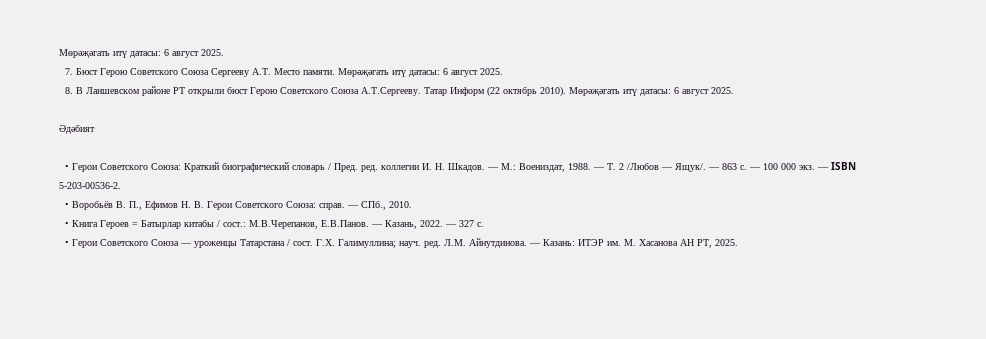Мөрәҗәгать итү датасы: 6 август 2025.
  7. Бюст Герою Советского Союза Сергееву А.Т. Место памяти. Мөрәҗәгать итү датасы: 6 август 2025.
  8. В Лаишевском районе РТ открыли бюст Герою Советского Союза А.Т.Сергееву. Татар Информ (22 октябрь 2010). Мөрәҗәгать итү датасы: 6 август 2025.

Әдәбият

  • Герои Советского Союза: Краткий биографический словарь / Пред. ред. коллегии И. Н. Шкадов. — М.: Воениздат, 1988. — Т. 2 /Любов — Ящук/. — 863 с. — 100 000 экз. — ISBN 5-203-00536-2.
  • Воробьёв В. П., Ефимов Н. В. Герои Советского Союза: справ. — СПб., 2010.
  • Книга Героев = Батырлар китабы / сост.: М.В.Черепанов, Е.В.Панов. — Казань, 2022. — 327 с.
  • Герои Советского Союза — уроженцы Татарстана / сост. Г.Х. Галимуллина; науч. ред. Л.М. Айнутдинова. — Казань: ИТЭР им. М. Хасанова АН РТ, 2025.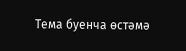Тема буенча өстәмә